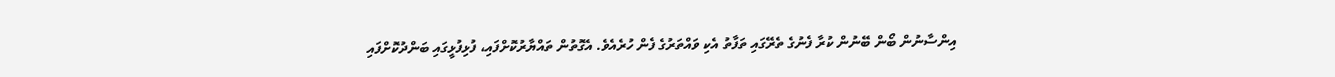އިންސާނުން ބޯން ބޭނުން ކުރާ ފެނުގެ ތެރޭގައި ތަފާތު އެކި ވައްތަރުގެ ފެން ހުރެއެވެ. އެގޮތުން ތައްޔާރުކޮށްފައި، ފުޅިފުޅީގައި ބަންދުކޮށްފައި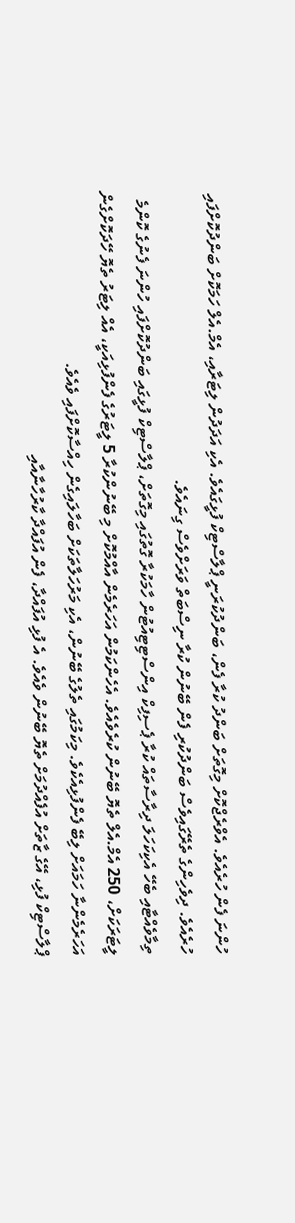ހުންނަ ފެން ހުރެއެވެ. އެވްރެޖްކޮށް މިގޮތަށް ބަންދު ކުރާ ފެން، ބަންދުކުރަނީ ޕްލާސްޓިކް ފުޅީގައެވެ. އެކި އަދަދުން ލިޓަރާއި، އެމް.އެލް ހަމަކޮށް ބަންދުކޮށްފައި ހުރެއެވެ. ދިވެހިންގެ ތެރޭގައިވެސް ބަންދުކުރި ފެން ބޭނުން ކުރާ ނިސްބަތް ވަރަށްވެސް ގިނައެވެ.
ތިމާވެއްޓާއި ބެހޭ އެކިކަހަލަ ދިރާސާތައް ކުރާ ޕެސިފިކް އިންސްޓިޓިއުޓުން ހާމަކުރާ ގޮތުގައި މިގޮތަށް، ޕްލާސްޓިކް ފުޅީގައި ބަންދުކޮށްފައި ހުންނަ ފެނުގެ ކޮންމެ ލީޓަރަކަށް، 250 އެމް.އެލް ތެޔޮ ބޭނުން ކުރެވެއެވެ. އެހެންކަމުން އަހަރެމެން އާއްމުކޮށް މި ބޭނުންކުރާ 5 ލީޓަރުގެ ފެންފުޅިއަކީ، އެއް ލިޓަރު ތެޔޮ ހޭދަކޮށްގެން އަހަރެމެންނާ ހަމައަށް ލިބޭ ފެންފުޅިއެކެވެ. މިކަމުގައި ތެލުގެ ބޭނުން، އެކި މަރުހަލާތަކަށް ބަހާލައިގެން ހިއްސާކޮށްފައި ވެއެވެ.
ޕްލާސްޓިކް ފުޅި، އޭގެ ޒާތަށް އުފެއްދުމަށް ތެޔޮ ބޭނުން ވެއެވެ. އެ ފުޅި އުފައްދާ، ފެން އުފައްދާ ކާރުހާނާއާއި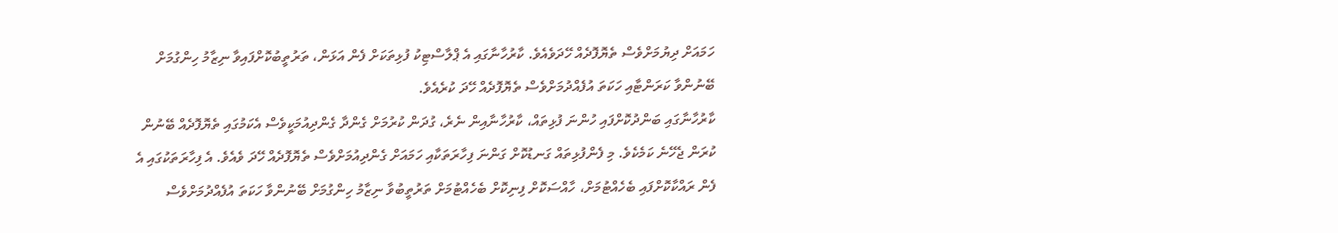ހަމައަށް ދިޔުމަށްވެސް ތެޔޮފޮދެއް ހޭދަވެއެވެ. ކާރުހާނާގައި އެ ޕްލާސްޓިކު ފުޅިތަކަށް ފެން އަޅަން، ތަރުތީބުކޮށްފައިވާ ނިޒާމު ހިންގުމަށް ބޭނުންވާ ކަރަންޓާއި ހަކަތަ އުފެއްދުމަށްވެސް ތެޔޮފޮދެއް ހޭދަ ކުރެއެވެ.
ކާރުހާނާގައި ބަންދުކޮށްފައި ހުންނަ ފުޅިތައް، ކާރުހާނާއިން ނެރެ، ގުދަން ކުރުމަށް ގެންދާ ގެންދިއުމަކީވެސް އެކަމުގައި ތެޔޮފޮދެއް ބޭނުން ކުރަން ޖެހޭނެ ކަމެކެވެ. މި ފެންފުޅިތައް ގަނޑުކޮށް ގަންނަ ފިހާރަތަކާއި ހަމައަށް ގެންދިއުމަށްވެސް ތެޔޮފޮދެއް ހޭދަ ވެއެވެ. އެ ފިހާރަތަކުގައި އެ ފެން ރައްކާކޮށްފައި ބެހެއްޓުމަށް، ހާއްސަކޮށް ފިނިކޮށް ބެހެއްޓުމަށް ތަރުތީބުވާ ނިޒާމު ހިންގުމަށް ބޭނުންވާ ހަކަތަ އުފެއްދުމަށްވެސް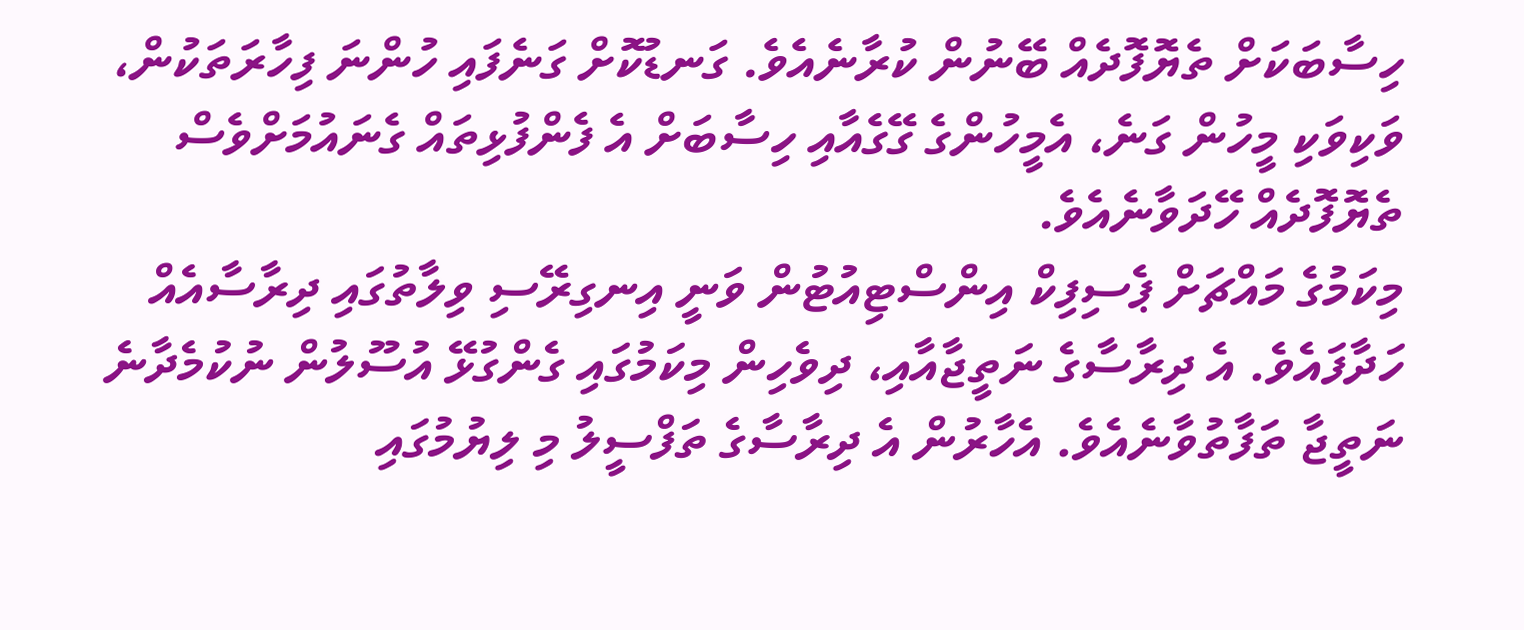ހިސާބަކަށް ތެޔޮފޮދެއް ބޭނުން ކުރާނެއެވެ. ގަނޑުކޮށް ގަނެފައި ހުންނަ ފިހާރަތަކުން، ވަކިވަކި މީހުން ގަނެ، އެމީހުންގެ ގޭގެއާއި ހިސާބަށް އެ ފެންފުޅިތައް ގެނައުމަށްވެސް ތެޔޮފޮދެއް ހޭދަވާނެއެވެ.
މިކަމުގެ މައްޗަށް ޕެސިފިކް އިންސްޓިއުޓުން ވަނީ އިނގިރޭސި ވިލާތުގައި ދިރާސާއެއް ހަދާފައެވެ. އެ ދިރާސާގެ ނަތީޖާއާއި، ދިވެހިން މިކަމުގައި ގެންގުޅޭ އުސޫލުން ނުކުމެދާނެ ނަތީޖާ ތަފާތުވާނެއެވެ. އެހާރުން އެ ދިރާސާގެ ތަފްސީލު މި ލިޔުމުގައި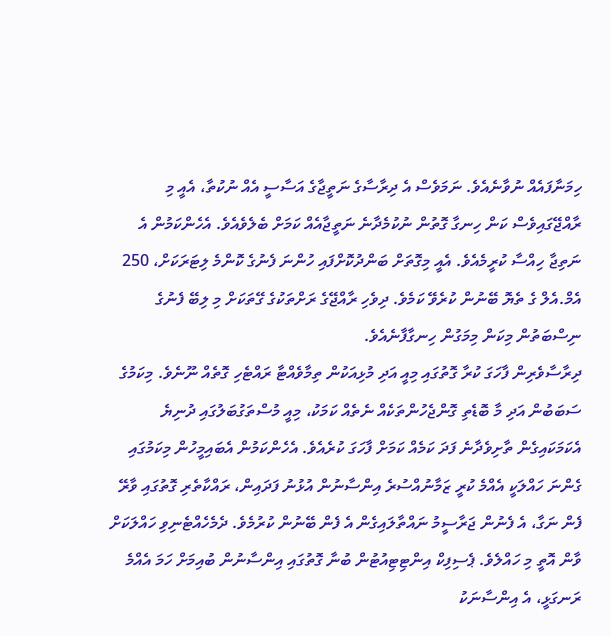ހިމަނާފައެއް ނުވާނެއެވެ. ނަމަވެސް އެ ދިރާސާގެ ނަތީޖާގެ އަސާސީ އެއް ނުކުތާ، އެއީ މި ރާއްޖޭގައިވެސް ކަން ހިނގާ ގޮތުން ނުކުމެދާނެ ނަތީޖާއެއް ކަމަށް ބެލެވެއެވެ. އެހެންކަމުން އެ ނަތިޖާ ހިއްސާ ކުރީމެއެވެ. އެއީ މިގޮތަށް ބަންދުކޮށްފައި ހުންނަ ފެނުގެ ކޮންމެ ލިޓަރަކަށް، 250 އެމް.އެލް ގެ ތެޔޮ ބޭނުން ކުރެވޭ ކަމެވެ. ދިވެހި ރާއްޖޭގެ ރަށްތަކުގެ ގޭތަކަށް މި ލިބޭ ފެނުގެ ނިސްބަތުން މިކަން މިމަގުން ހިނގާފާނެއެވެ.
ދިރާސާވެރިން ފާހަގަ ކުރާ ގޮތުގައި މިއީ އަދި މުޅިއަކުން ތިމާވެއްޓާ ރައްޓެހި ގޮތެއް ނޫނެވެ. މިކަމުގެ ސަބަބުން އަދި މާ ބޮޑެތި ގޮންޖެހުންތަކެއް ނެތެއް ކަމަކު، މިއީ މުސްތަގުބަލުގައި ދުނިޔެ އެކަމަކައިގެން ތާށިވެދާނެ ފަދަ ކަމެއް ކަމަށް ފާހަގަ ކުރެއެވެ. އެހެންކަމުން އެބައިމީހުން މިކަމުގައި ގެންނަ ހައްލަކީ އެއްމެ ކުރީ ޒަމާނުއްސުރެ އިންސާނުން އުޅުނު ފަދައިން، ރައްކާތެރި ގޮތުގައި ވާރޭ ފެން ނަގާ، އެ ފެނުން ޖަރާސީމު ނައްތާލައިގެން އެ ފެން ބޭނުން ކުރުމެވެ. ދެމެހެއްޓެނިވި ހައްލަކަށް ވާން އޮތީ މި ހައްލެވެ. ޕެސިފިކް އިންޓިޓިއުޓުން ބުނާ ގޮތުގައި އިންސާނުން ބުއިމަށް ހަމަ އެއްމެ ރަނގަޅީ، އެ އިންސާނަކު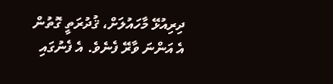ދިރިއުޅޭ މާހައުލަށް، ޤުދުރަތީ ގޮތުން އެ އަންނަ ވާރޭ ފެނެވެ. އެ ފެނުގައި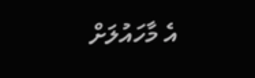އެ މާހައުލަށް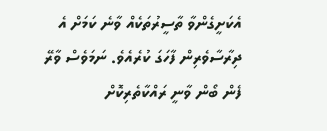އެކަށީގެންވާ ތާސީރުތަކެއް ވާނެ ކަމަށް އެ ދިރާސާވެރިން ފާހަގަ ކުރެއެވެ. ނަމަވެސް ވާރޭ ފެން ބޯން ވާނީ ރައްކާތެރިކޮށް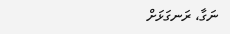ނަގާ، ރަނގަޅަށް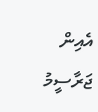އެއިން ޖަރާސީމު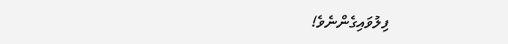ފިލުވައިގެންނެވެ!